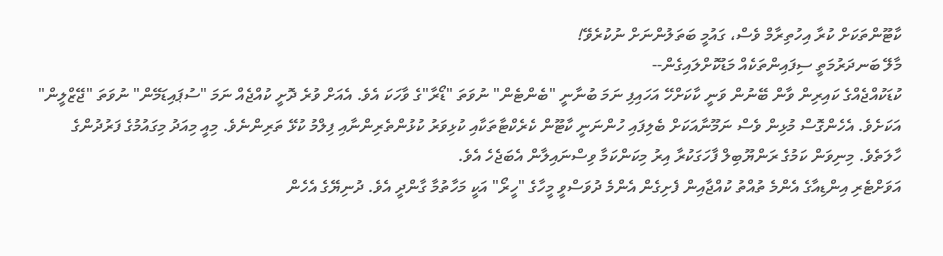ކާޓޫންތަކަށް ކުރާ އިހުތިރާމް ވެސް، ގައުމީ ބަތަލުންނަށް ނުކުރެވޭ!
މާލޭ ބަނދަރުމަތީ ސިފައިންތަކެއް މަޑުކޮށްލައިގެން--
ކުޑަކުއްޖެއްގެ ކައިރިން ވާން ބޭނުން ވަނީ ކާކަށްހޭ އަހައިފި ނަމަ ބުނާނީ "ބެންޓެން" ނުވަތަ "ޑޯރާ"ގެ ވާހަކަ އެވެ. އެއަށް ވުރެ ދޮށީ ކުއްޖެއް ނަމަ "ސުޕައިޑަމޭން" ނުވަތަ "ޖޭޒްލީން" އަކަށެވެ. އެހެންގޮސް މުޅިން ވެސް ނަމޫނާއަކަށް ބެލިފައި ހުންނަނީ ކާޓޫން ކެރެކްޓާތަކާއި ކުޅިވަރު ކުޅުންތެރިންނާއި ފިލްމު ކުޅޭ ތަރިންނެވެ. މިއީ މިއަދު މިގައުމުގެ ފަރުދުންގެ ހާލަތެވެ. މިނިވަން ކަމުގެ ރަންޔޫބިލް ފާހަގަކުރާ އިރު މިކަންކަމާ ވިސްނައިލާން އެބަޖެހެ އެވެ.
އަވަށްޓެރި އިންޑިއާގެ އެންމެ ތުއްތު ކުއްޖާއިން ފެށިގެން އެންމެ ދުވަސްވީ މީހާގެ "ހީރޯ" އަކީ މަހާތުމާ ގާންދީ އެވެ. ދުނިޔޭގެ އެހެން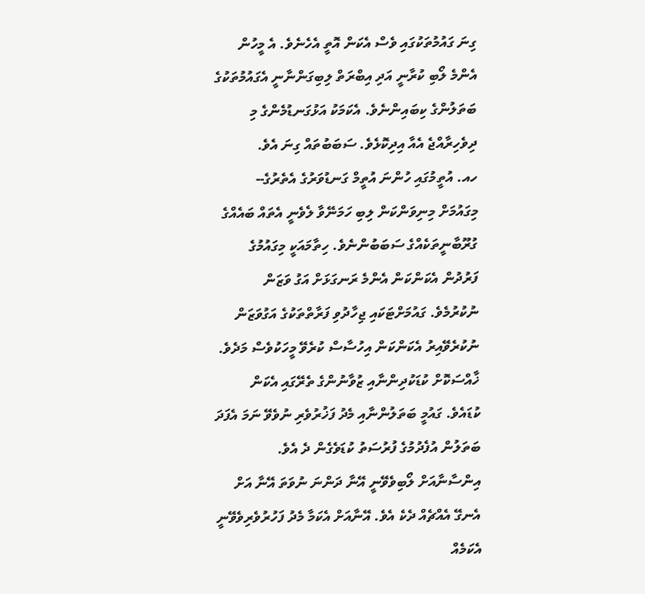ގިނަ ގައުމުތަކުގައި ވެސް އެކަން އޮތީ އެހެނެވެ. އެ މީހުން އެންމެ ލޯބި ކުރާނީ އަދި އިބްރަތް ލިބިގަންނާނީ އެގައުމުތަކުގެ ބަތަލުންގެ ކިބައިންނެވެ. އެކަމަކު އަޅުގަނޑުމެންގެ މި ދިވެހިރާއްޖެ އެއާ އިދިކޮޅެވެ. ސަބަބުތައް ގިނަ އެވެ.
ހއ. އުތީމުގައި ހުންނަ އުތީމް ގަނޑުވަރުގެ އެތެރުގެ--
މިގައުމަށް މިނިވަންކަން ލިބި ހަމަނޭވާ ލެވެނީ އެތައް ބައެއްގެ ގުރޫބާނީތަކެއްގެ ސަބަބުންނެވެ. ހިތާމައަކީ މިގައުމުގެ ފަރުދުން އެކަންކަން އެންމެ ރަނގަޅަށް އަގު ވަޒަން ނުކުރުމެވެ. ގައުމަށްޓަކައި ޖިހާދުވި ފަރާތްތަކުގެ އަގުވަޒަން ނުކުރެވޭއިރު އެކަންކަން އިހުސާސް ކުރެވޭ މީހަކުވެސް މަދެވެ. ޚާއްސަކޮށް ކުޑަކުދިންނާއި ޒުވާނުންގެ ތެރޭގައި އެކަން ކުޑައެވެ. ގައުމީ ބަތަލުންނާއި މެދު ފަޚުރުވެރި ނުވެވޭ ނަމަ އެފަދަ ބަތަލުން އުފެދުމުގެ ފުރުސަތު ކުޑަވެގެން ދެ އެވެ.
އިންސާނާއަށް ލޯބިވެވޭނީ އޭނާ ދަންނަ ނުވަތަ އޭނާ އަށް އެނގޭ އެއްޗެއް ދެކެ އެވެ. އޭނާއަށް އެކަމާ މެދު ފަހުރުވެރިވެވޭނީ އެކަމެއް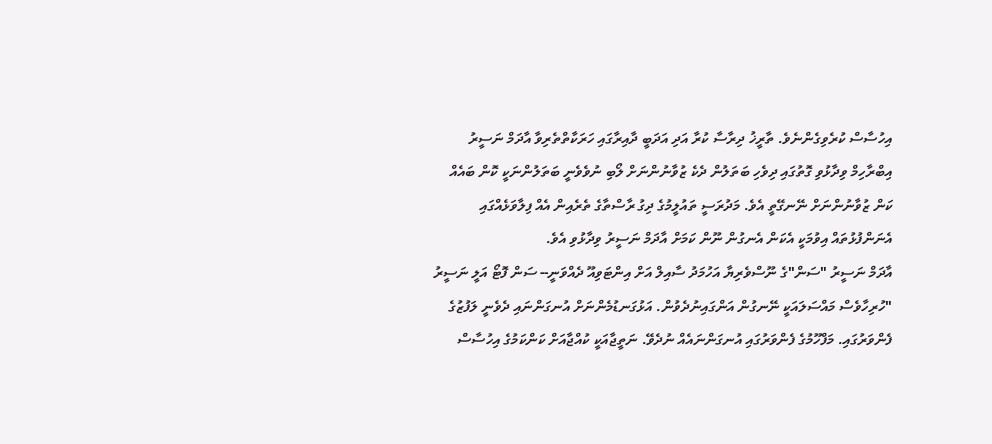އިހުސާސް ކުރެވިގެންނެވެ. ތާރީޚު ދިރާސާ ކުރާ އަދި އަދަބީ ދާއިރާގައި ހަރަކާތްތެރިވާ އާދަމް ނަސީރު އިބްރާހިމް ވިދާޅުވި ގޮތުގައި ދިވެހި ބަތަލުން ދެކެ ޒުވާނުންނަށް ލޯބި ނުވެވެނީ ބަތަލުންނަކީ ކޮން ބައެއް ކަން ޒުވާނުންނަށް ނޭނގޭތީ އެވެ. މަދުރަސީ ތައުލީމުގެ ދިގު ރާސްތާގެ ތެރެއިން އެއް ފިލާވަޅެއްގައި އެނަންފުޅުތައް އިވުމަކީ އެކަން އެނގުން ނޫން ކަމަށް އާދަމް ނަސީރު ވިދާޅުވި އެވެ.
އާދަމް ނަސީރު "ސަން"ގެ ނޫސްވެރިޔާ އަހުމަދު ސާއިލް އަށް އިންޓަވިއޫ ދެއްވަނީ-- ސަން ފޮޓޯ އަލީ ނަސީރު
"ހުރިހާވެސް މައްސަލައަކީ ނޭނގުން އަންގައިނުދެވުން. އަޅުގަނޑުމެންނަށް އުނގަންނައި ދެވެނީ ލަފުޒުގެ ފެންވަރުގައި. މަފްހޫމުގެ ފެންވަރުގައި އުނގަންނައެއް ނުދެވޭ. ނަތީޖާއަކީ ކުއްޖާއަށް ކަންކަމުގެ އިހުސާސް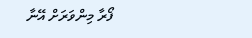ފޯރާ މިންވަރަށް އޭނާ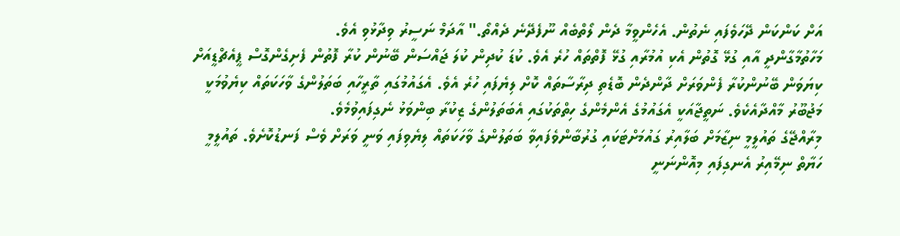އަށް ކަންކަން ދޭހަވެފައި ނެތުން. އެހެންވީމާ ދެން ލޯތްބެއް ނޫފެދޭނެ ދެއްތޯ." އާދަމް ނަސީރު ވިދާޅުވި އެވެ.
މަހާތުމާގާންދީ އާއި ގުޅޭ ގޮތުން އެކި އުމުރާއި ގުޅޭ ފޮތްތައް ހުރެ އެވެ. ކުޑަ ކުދިން ކުލަ ޖައްސަން ބޭނުން ކުރާ ފޮތުން ފެށިގެންގޮސް ޕީއެޗްޑީއަށް ކިޔަވަން ބޭނުންކުރާ ފެންވަރަށް ދާންދެން ބޮޑެތި ދިރާސާތައް ކޮށް ލިޔެފައި ހުރެ އެވެ. އެގައުމުގައި ތާރީހާއި ބަތަލުންގެ ވާހަކަތައް ކިޔެވުމަކީ މަޖުބޫރު މާއްދާއެކެވެ. ނަތީޖާއަކީ އެގައުމުގެ އެންމެންގެ ހިތްތަކުގައި އެބަތަލުންގެ ޒިކުރާ ބިންވަޅު ނެގިފައިވުމެވެ.
މިރާއްޖޭގެ ތައުލީމީ ނިޒާމަށް ބަލާއިރު ގައުމަށްޓަކައި ގުރުބާންވެފައިވާ ބަތަލުންގެ ވާހަކަތައް ލިޔެވިފައި ވަނީ ވަރަށް ވެސް ފަނޑުކޮށެވެ. ތައުލީމީ ހަޔާތް ނިމޭއިރު އެނގިފައި މިއޮންނަނީ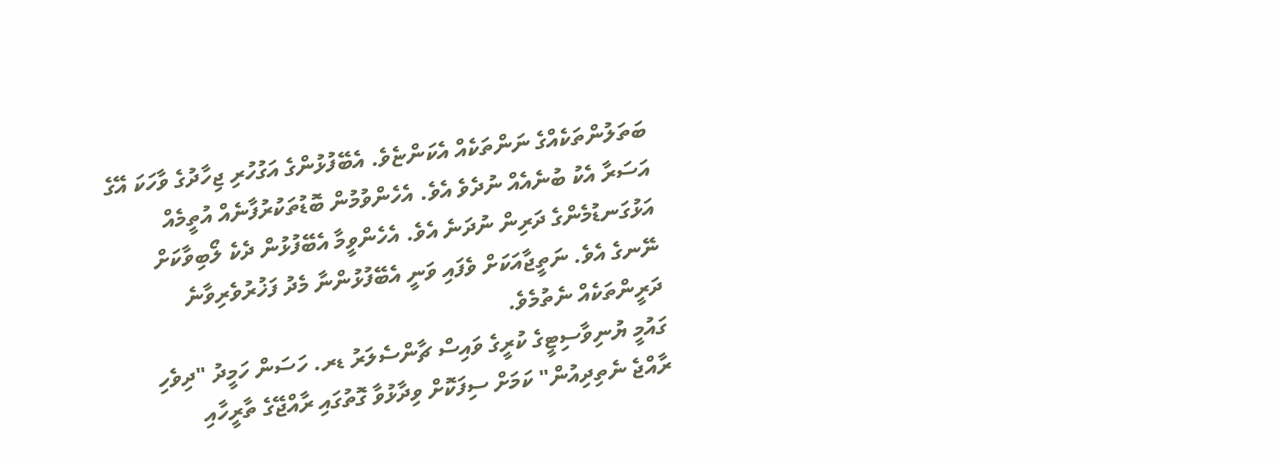ބަތަލުންތަކެއްގެ ނަންތަކެއް އެކަންޏެވެ. އެބޭފުޅުންގެ އަގުހުރި ޖިހާދުގެ ވާހަކަ އޭގެ އަސަރާ އެކު ބުނެއެއް ނުދެވެ އެވެ. އެހެންވުމުން ބޮޑުތަކުރުފާނެއް އުތީމެއް އަޅުގަނޑުމެންގެ ދަރިން ނުދަނެ އެވެ. އެހެންވީމާ އެބޭފުޅުން ދެކެ ލޯބިވާކަށް ނޭނގެ އެވެ. ނަތީޖާއަކަށް ވެފައި ވަނީ އެބޭފުޅުންނާ މެދު ފަޚުރުވެރިވާނެ ދަރީންތަކެއް ނެތުމެވެ.
ގައުމީ ޔުނިވާސިޓީގެ ކުރީގެ ވައިސް ޗާންސެލަރު ޑރ. ހަސަން ހަމީދު "ދިވެހި ރާއްޖެ ނެތިދިއުން" ކަމަށް ސިފަކޮށް ވިދާޅުވާ ގޮތުގައި ރާއްޖޭގެ ތާރީހާއި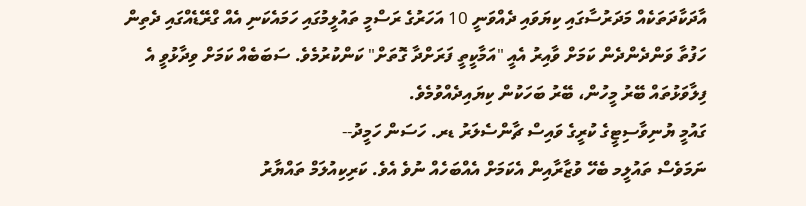އާދަކާދަތަކެއް މަދަރުސާގައި ކިޔަވައި ދެއްވަނީ 10 އަހަރުގެ ރަސްމީ ތައުލީމުގައި ހަމައެކަނި އެއް ގްރޭޑެއްގައި ދެތިން ހަފުތާ ވަންދެންދެން ކަމަށް ވާއިރު އެއީ "އަމާކީތީ ފަރަށްދާ ގޮތަށް" ކަންކުރުމެވެ. ސަބަބެއް ކަމަށް ވިދާޅުވީ އެ ފިލާވަޅުތައް ބޭރު މީހުން، ބޭރު ބަހަކުން ކިޔައިދެއްވުމެވެ.
ގައުމީ ޔުނިވާސިޓީގެ ކުރީގެ ވައިސް ޗާންސެލަރު ޑރ. ހަސަން ހަމީދު--
ނަމަވެސް ތައުލީމ ބެހޭ ވުޒާރާއިން އެކަމަށް އެއްބަހެއް ނުވެ އެވެ. ކަރިކިއުލަމް ތައްޔާރު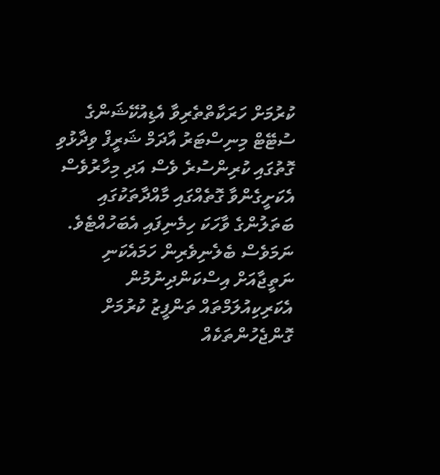ކުރުމަށް ހަރަކާތްތެރިވާ އެޑިއުކޭޝަންގެ ސުޓޭޓް މިނިސްޓަރު އާދަމް ޝަރީފް ވިދާޅުވި ގޮތުގައި ކުރިންސުރެ ވެސް އަދި މިހާރުވެސް އެކަށީގެންވާ ގޮތެއްގައި މާއްދާތަކުގައި ބަތަލުންގެ ވާހަކަ ހިމެނިފައި އެބަހުއްޓެވެ. ނަމަވެސް ބެލެނިވެރިން ހަމައެކަނި ނަތީޖާއަށް އިސްކަންދިނުމުން އެކަރިކިއުލަމްތައް ތަންފީޒު ކުރުމަށް ގޮންޖެހުންތަކެއް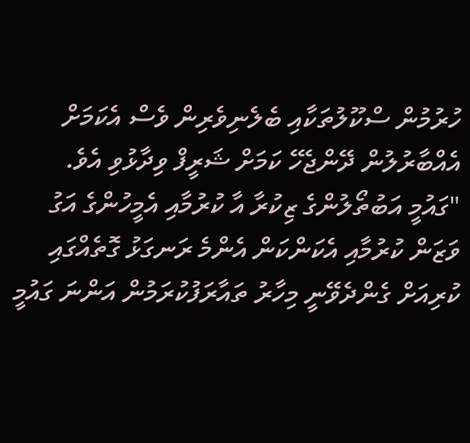ހުރުމުން ސްކޫލުތަކާއި ބެލެނިވެރިން ވެސް އެކަމަށް އެއްބާރުލުން ދޭންޖެހޭ ކަމަށް ޝަރީފް ވިދާޅުވި އެވެ.
"ގައުމީ އަބުތޯލުންގެ ޒިކުރާ އާ ކުރުމާއި އެމީހުންގެ އަގު ވަޒަން ކުރުމާއި އެކަންކަން އެންމެ ރަނގަޅު ގޮތެއްގައި ކުރިއަށް ގެންދެވޭނީ މިހާރު ތައާރަފުކުރަމުން އަންނަ ގައުމީ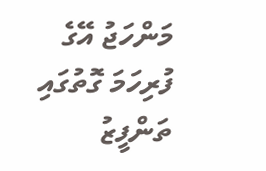މަންހަޖު އޭގެ ފުރިހަމަ ގޮތުގައި ތަންފީޒު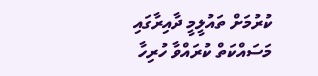ކުރުމަށް ތައުލީމީ ދާއިރާގައި މަސައްކަތް ކުރައްވާ ހުރިހާ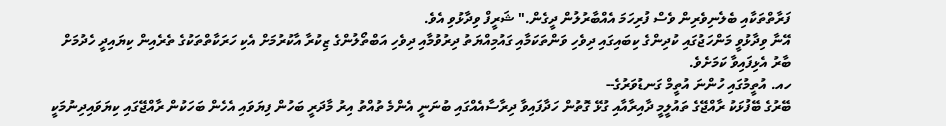ފަރާތްތަކާއި ބެލެނިވެރިން ވެސް ފުރިހަމަ އެއްބާރުލުން ދީގެން." ޝަރީފް ވިދާޅުވި އެވެ.
އޭނާ ވިދާޅުވީ މަންހަޖުގައި ކުދިންގެ ކިބައިގައި ދިވެހި ވަންތަކަމާއި ގައުމިއްޔަތު ދިރުވުމާއި ދިވެހި އަބްތޯލުންގެ ޒިކުރާ އާކުރުމަށް އެކި ހަރަކާތްތަކުގެ ތެރެއިން ކިޔައިދީ ހެދުމަށް ބާރު އެޅިފައިވާ ކަމަށެވެ.
ހއ. އުތީމުގައި ހުންނަ އުތީމް ގަނޑުވަރުގެ--
ބޭރުގެ ބޭފުޅަކު ރާއްޖޭގެ ތައުލީމީ ދާއިރާއާއި ގުޅޭ ގޮތުން ހަދާފައިވާ ދިރާސާއެއްގައި ބުނަނީ އެންމެ ތުއްތު އިރު މާދަރީ ބަހުން ފިޔަވައި އެހެން ބަހަކުން ރާއްޖޭގައި ކިޔަވައިދިނުމަކީ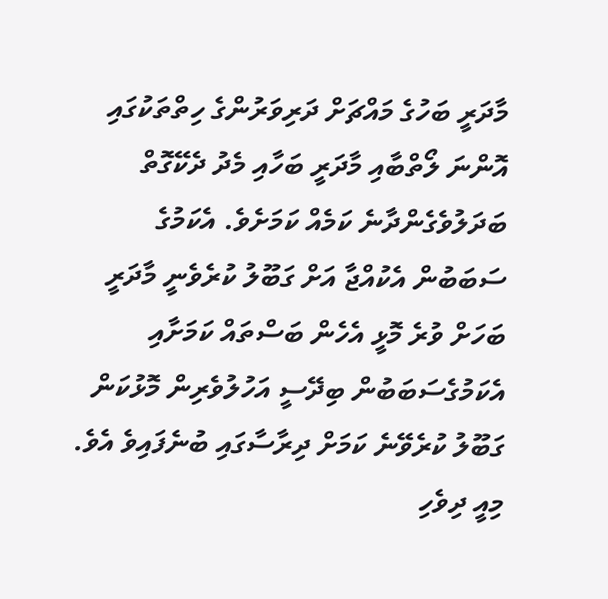މާދަރީ ބަހުގެ މައްޗަށް ދަރިވަރުންގެ ހިތްތަކުގައި އޮންނަ ލޯތްބާއި މާދަރީ ބަހާއި މެދު ދެކޭގޮތް ބަދަލުވެގެންދާނެ ކަމެއް ކަމަށެވެ. އެކަމުގެ ސަބަބުން އެކުއްޖާ އަށް ގަބޫލު ކުރެވެނީ މާދަރީ ބަހަށް ވުރެ މޮޅީ އެހެން ބަސްތައް ކަމަށާއި އެކަމުގެސަބަބުން ބިދޭސީ އަހުލުވެރިން މޮޅުކަން ގަބޫލު ކުރެވޭނެ ކަމަށް ދިރާސާގައި ބުނެފައިވެ އެވެ. މިއީ ދިވެހި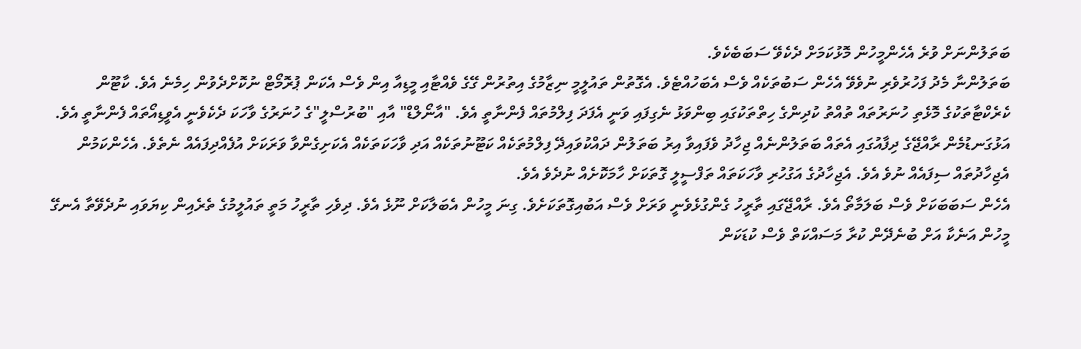ބަތަލުންނަށް ވުރެ އެހެންމީހުން މޮޅުކަމަށް ދެކެވޭ ސަބަބެކެވެ.
ބަތަލުންނާ މެދު ފަހުރުވެރި ނުވެވޭ އެހެން ސަބުތަކެއް ވެސް އެބަހުއްޓެވެ. އެގޮތުން ތައުލީމީ ނިޒާމުގެ އިތުރުން ގޭގެ ވެއްޓާއި މީޑިއާ އިން ވެސް އެކަން ޕުރޮމޯޓް ނުކޮށްދެވުން ހިމެނެ އެވެ. ކާޓޫން ކެރެކްޓާތަކުގެ މޮޅެތި ހުނަރުތައް ތުއްތު ކުދިންގެ ހިތްތަކުގައި ބިންވަޅު ނެގިފައި ވަނީ އެފަދަ ފިލްމުތައް ފެންނާތީ އެވެ. "އާނޯލްޑް" އާއި "ބުރުސްލީ"ގެ ހުނަރުގެ ވާހަކަ ދެކެވެނީ އެވީޑިއޯތައް ފެންނާތީ އެވެ.
އަޅުގަނޑުމެން ރާއްޖޭގެ ދިފާއުގައި އެތައް ބަތަލުންނެއް ޖިހާދު ވެފައިވާ އިރު ބަތަލުން ދައްކުވައިދޭ ފިލްމުތަކެއް ކަޓޫނުތަކެއް އަދި ވާހަކަތަކެއް އެކަށިގެންވާ ވަރަކަށް އުފެއްދިފައެއް ނެތެވެ. އެހެންކަމުން އެޖިހާދުތައް ސިފައެއް ނުވެ އެވެ. އެޖިހާދުގެ އަގުހުރި ވާހަކަތައް ތަފްސީލީ ގޮތަކަށް ހާމަކޮށެއް ނުދެވެ އެވެ.
އެހެން ސަބަބަކަށް ވެސް ބަލަމާތޯ އެވެ. ރާއްޖޭގައި ތާރީހު ގެންގުޅެވެނީ ވަރަށް ވެސް އަބުއިގޮތަކަށެވެ. ގިނަ މީހުން އެބަލާކަށް ނޫޅެ އެވެ. ދިވެހި ތާރީހު މަތީ ތައުލީމުގެ ތެރެއިން ކިޔަވައި ނުދެވޭތާ އެނގޭ މީހުން އަނެކާ އަށް ބުނެދޭން ކުރާ މަސައްކަތް ވެސް ކުޑަކަން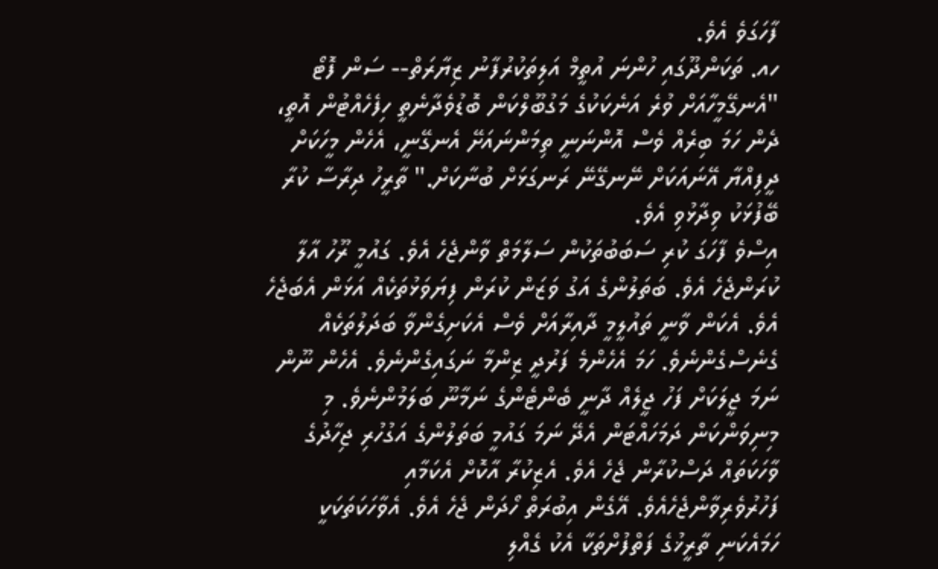ފާހަގަވެ އެވެ.
ހއ. ތަކަންދޫގައި ހުންނަ އުތީމް އަލިތަކުރުފާނު ޒިޔާރަތް-- ސަން ފޮޓޯ
"އެނގޭމީހާއަށް ވުރެ އަނެކަކުގެ މަގުބޫލްކަން ބޮޑުވެދާނެތީ ހިފެހެއްޓުން އޮތީ، ދެން ހަމަ ބިރެއް ވެސް އޮންނަނީ ތިމަންނައަށޭ އެނގޭނީ، އެހެން މީހަކަށް ދީފިއްޔާ އޭނައަކަށް ނޭނގޭނޭ ރަނގަޅަށް ބުނާކަށް." ތާރީހު ދިރާސާ ކުރާ ބޭފުޅަކު ވިދާޅުވި އެވެ.
އިސްވެ ފާހަގަ ކުރި ސަބަބުތަކުން ސަލާމަތް ވާންޖެހެ އެވެ. ގައުމީ ރޫހު އާލާ ކުރަންޖެހެ އެވެ. ބަތަލުންގެ އަގު ވަޒަން ކުރަން ފިޔަވަޅުތަކެއް އަޅަން އެބަޖެހެ އެވެ. އެކަން ވާނީ ތައުލީމީ ދާއިރާއަށް ވެސް އެކަށިގެންވާ ބަދަލުތަކެއް ގެނެސްގެންނެވެ. ހަމަ އެހެންމެ ފަރުދީ ޒިންމާ ނަގައިގެންނެވެ. އެހެން ނޫން ނަމަ ޖީލަކަށް ފަހު ޖީލެއް ދާނީ ބެންޓެންގެ ނަމާނޫ ބަލަމުންނެވެ. މި މިނިވަންކަން ދަމަހައްޓަން އެދޭ ނަމަ ގައުމީ ބަތަލުންގެ އަގުހުރި ޖިހާދުގެ ވާހަކަތައް ދަސްކުރާން ޖެހެ އެވެ. އެޒިކުރާ އާކޮށް އެކަމާއި ފަހުރުވެރިވާންޖެހެއެވެ. އޭގެން އިބުރަތް ހޯދަން ޖެހެ އެވެ. އެވާހަކަތަކަކީ ހަމައެކަނި ތާރީޚުގެ ފަތްފުށްތަކާ އެކު ގެއްލި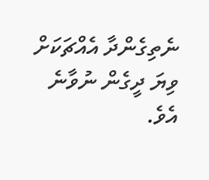ނެތިގެންދާ އެއްޗަކަށް ވިޔަ ދީގެން ނުވާނެ އެވެ.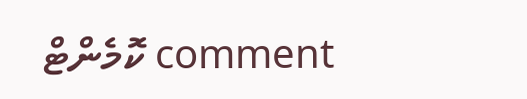comment ކޮމެންޓް